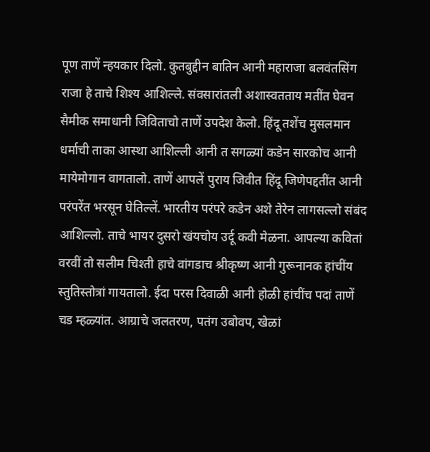पूण ताणें न्हयकार दिलो. कुतबुद्दीन बातिन आनी महाराजा बलवंतसिंग राजा हे ताचे शिश्य आशिल्ले. संवसारांतली अशास्वतताय मतींत घेवन सैमीक समाधानी जिविताचो ताणें उपदेश केलो. हिंदू तशेंच मुसलमान धर्माची ताका आस्था आशिल्ली आनी त सगळ्यां कडेन सारकोच आनी मायेमोगान वागतालो. ताणें आपलें पुराय जिवीत हिंदू जिणेपद्दतींत आनी परंपरेंत भरसून घेतिल्लें. भारतीय परंपरे कडेन अशे तेरेन लागसल्लो संबंद आशिल्लो. ताचे भायर दुसरो खंयचोय उर्दू कवी मेळना. आपल्या कवितां वरवीं तो सलीम चिश्ती हाचे वांगडाच श्रीकृष्ण आनी गुरूनानक हांचींय स्तुतिस्तोत्रां गायतालो. ईदा परस दिवाळी आनी होळी हांचींच पदां ताणें चड म्हळ्यांत. आग्राचे जलतरण, पतंग उबोवप, खेळां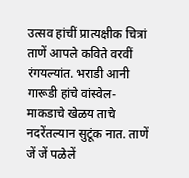उत्सव हांचीं प्रात्यक्षीक चित्रां ताणें आपले कविते वरवीं रंगयल्यांत. भराडी आनी गारूडी हांचे वांस्वेल-माकडाचे खेळय ताचे नदरेंतल्यान सुटूंक नात. ताणें जें जें पळेलें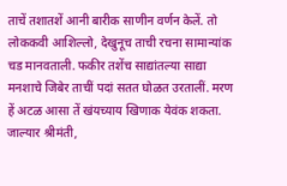ताचें तशातशें आनी बारीक साणीन वर्णन केलें. तो लोककवी आशिल्लो, देखुनूच ताची रचना सामान्यांक चड मानवताली. फकीर तशेंच साद्यांतल्या साद्या मनशाचे जिबेर ताचीं पदां सतत घोळत उरतालीं. मरण हें अटळ आसा तें खंयच्याय खिणाक येवंक शकता. जाल्यार श्रीमंती,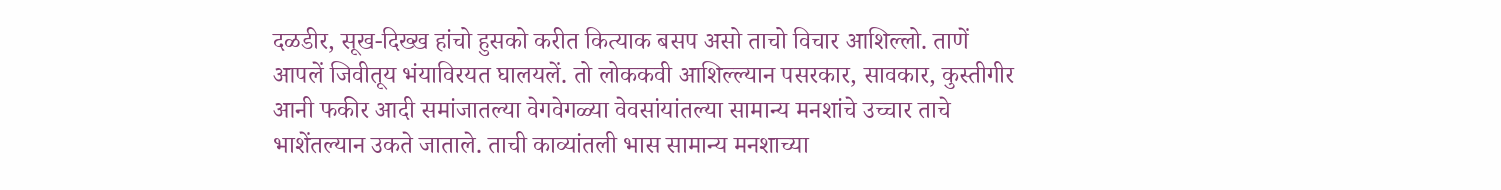दळडीर, सूख-दिख्ख हांचो हुसको करीत कित्याक बसप असो ताचो विचार आशिल्लो. ताणें आपलें जिवीतूय भंयाविरयत घालयलें. तो लोककवी आशिल्ल्यान पसरकार, सावकार, कुस्तीगीर आनी फकीर आदी समांजातल्या वेगवेगळ्या वेवसांयांतल्या सामान्य मनशांचे उच्चार ताचे भाशेंतल्यान उकते जाताले. ताची काव्यांतली भास सामान्य मनशाच्या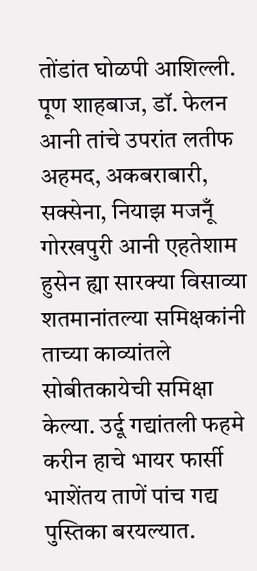तोंडांत घोळपी आशिल्ली. पूण शाहबाज, डॉ. फेलन आनी तांचे उपरांत लतीफ अहमद, अकबराबारी, सक्सेना, नियाझ मजनूँ गोरखपुरी आनी एहतेशाम हुसेन ह्या सारक्या विसाव्या शतमानांतल्या समिक्षकांनी ताच्या काव्यांतले सोबीतकायेची समिक्षा केल्या. उर्दू गद्यांतली फहमे करीन हाचे भायर फार्सी भाशेंतय ताणें पांच गद्य पुस्तिका बरयल्यात.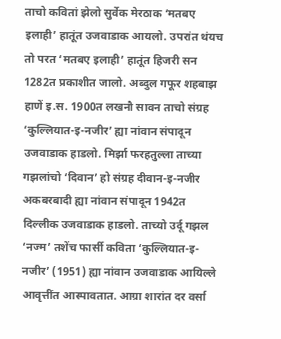ताचो कवितां झेलो सुर्वेक मेरठाक ‘मतबए इलाही’ हातूंत उजवाडाक आयलो. उपरांत थंयच तो परत ‘मतबए इलाही’ हातूंत हिजरी सन 1282त प्रकाशीत जालो. अब्दुल गफूर शहबाझ हाणें इ.स. 1900त लखनौ सावन ताचो संग्रह ‘कुल्लियात-इ-नजीर’ ह्या नांवान संपादून उजवाडाक हाडलो. मिर्झा फरहतुल्ला ताच्या गझलांचो ‘दिवान’ हो संग्रह दीवान-इ-नजीर अकबरबादी ह्या नांवान संपादून 1942त दिल्लीक उजवाडाक हाडलो. ताच्यो उर्दू गझल ‘नज्म’ तशेंच फार्सी कविता ‘कुल्लियात-इ-नजीर’ (1951) ह्या नांवान उजवाडाक आयिल्ले आवृत्तींत आस्पावतात. आग्रा शारांत दर वर्सा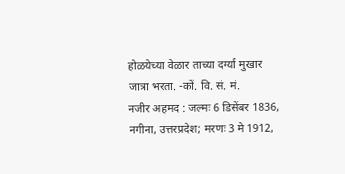होळयेच्या वेळार ताच्या दर्ग्या मुखार जात्रा भरता. -कों. वि. सं. मं.
नजीर अहमद : जल्मः 6 डिसेंबर 1836, नगीना, उत्तरप्रदेश; मरणः 3 मे 1912,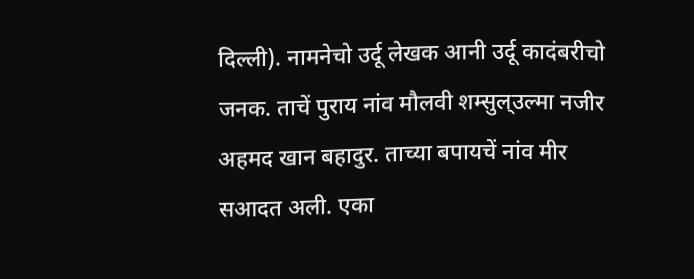दिल्ली). नामनेचो उर्दू लेखक आनी उर्दू कादंबरीचो जनक. ताचें पुराय नांव मौलवी शम्सुल्उल्मा नजीर अहमद खान बहादुर. ताच्या बपायचें नांव मीर सआदत अली. एका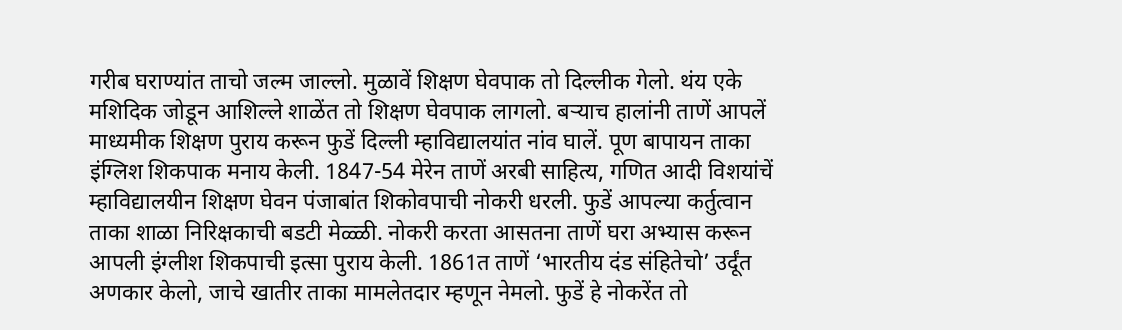गरीब घराण्यांत ताचो जल्म जाल्लो. मुळावें शिक्षण घेवपाक तो दिल्लीक गेलो. थंय एके मशिदिक जोडून आशिल्ले शाळेंत तो शिक्षण घेवपाक लागलो. बऱ्याच हालांनी ताणें आपलें माध्यमीक शिक्षण पुराय करून फुडें दिल्ली म्हाविद्यालयांत नांव घालें. पूण बापायन ताका इंग्लिश शिकपाक मनाय केली. 1847-54 मेरेन ताणें अरबी साहित्य, गणित आदी विशयांचें म्हाविद्यालयीन शिक्षण घेवन पंजाबांत शिकोवपाची नोकरी धरली. फुडें आपल्या कर्तुत्वान ताका शाळा निरिक्षकाची बडटी मेळ्ळी. नोकरी करता आसतना ताणें घरा अभ्यास करून आपली इंग्लीश शिकपाची इत्सा पुराय केली. 1861त ताणें ‘भारतीय दंड संहितेचो’ उर्दूंत अणकार केलो, जाचे खातीर ताका मामलेतदार म्हणून नेमलो. फुडें हे नोकरेंत तो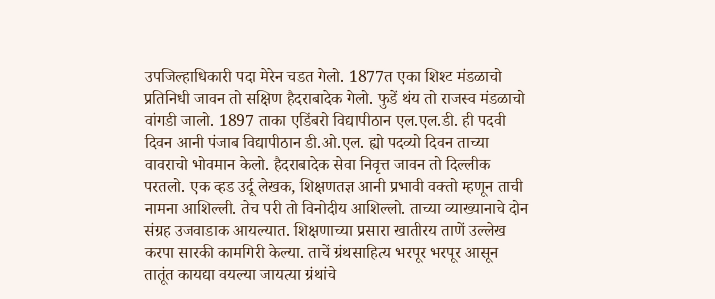उपजिल्हाधिकारी पदा मेरेन चडत गेलो. 1877त एका शिश्ट मंडळाचो प्रतिनिधी जावन तो सक्षिण हैदराबादेक गेलो. फुडें थंय तो राजस्व मंडळाचो वांगडी जालो. 1897 ताका एडिंबरो विद्यापीठान एल.एल.डी. ही पदवी दिवन आनी पंजाब विद्यापीठान डी.ओ.एल. ह्यो पदव्यो दिवन ताच्या वावराचो भोवमान केलो. हैदराबादेक सेवा निवृत्त जावन तो दिल्लीक परतलो. एक व्हड उर्दू लेखक, शिक्षणतज्ञ आनी प्रभावी वक्तो म्हणून ताची नामना आशिल्ली. तेच परी तो विनोदीय आशिल्लो. ताच्या व्याख्यानाचे दोन संग्रह उजवाडाक आयल्यात. शिक्षणाच्या प्रसारा खातीरय ताणें उल्लेख करपा सारकी कामगिरी केल्या. ताचें ग्रंथसाहित्य भरपूर भरपूर आसून तातूंत कायद्या वयल्या जायत्या ग्रंथांचे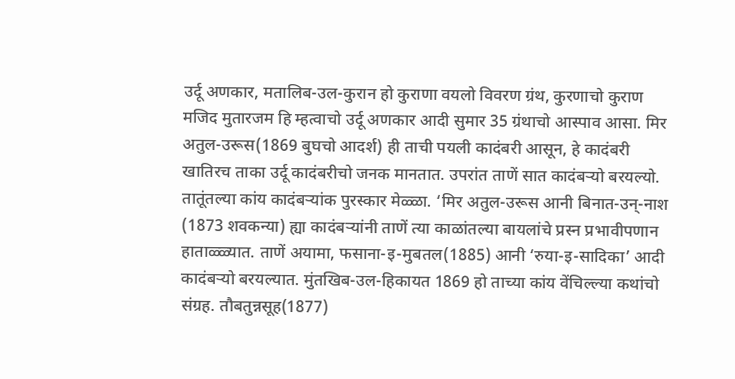उर्दू अणकार, मतालिब-उल-कुरान हो कुराणा वयलो विवरण ग्रंथ, कुरणाचो कुराण मजिद मुतारजम हि म्हत्वाचो उर्दू अणकार आदी सुमार 35 ग्रंथाचो आस्पाव आसा. मिर अतुल-उरूस(1869 बुघचो आदर्श) ही ताची पयली कादंबरी आसून, हे कादंबरी खातिरच ताका उर्दू कादंबरीचो जनक मानतात. उपरांत ताणें सात कादंबऱ्यो बरयल्यो. तातूंतल्या कांय कादंबऱ्यांक पुरस्कार मेळ्ळा. ‘मिर अतुल-उरूस आनी बिनात-उन्-नाश (1873 शवकन्या) ह्या कादंबऱ्यांनी ताणें त्या काळांतल्या बायलांचे प्रस्न प्रभावीपणान हाताळ्ळ्यात. ताणें अयामा, फसाना-इ-मुबतल(1885) आनी ‘रुया-इ-सादिका’ आदी कादंबऱ्यो बरयल्यात. मुंतखिब-उल-हिकायत 1869 हो ताच्या कांय वेंचिल्ल्या कथांचो संग्रह. तौबतुन्नसूह(1877)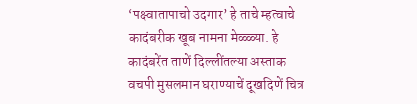‘पक्ष्वातापाचो उदगार’ हे ताचे म्हत्वाचे कादंबरीक खूब नामना मेळ्ळ्या. हे कादंबरेंत ताणें दिल्लींतल्या अस्ताक वचपी मुसलमान घराण्याचें दूखदिणें चित्र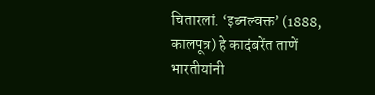चितारलां. ‘इब्नल्वक्त’ (1888, कालपूत्र) हे कादंबरेंत ताणें भारतीयांनी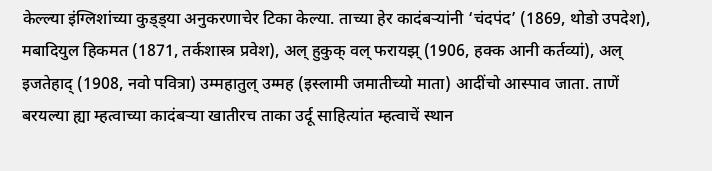केल्ल्या इंग्लिशांच्या कुड्ड्या अनुकरणाचेर टिका केल्या. ताच्या हेर कादंबऱ्यांनी ‘चंदपंद’ (1869, थोडो उपदेश), मबादियुल हिकमत (1871, तर्कशास्त्र प्रवेश), अल् हुकुक् वल् फरायझ् (1906, हक्क आनी कर्तव्यां), अल् इजतेहाद् (1908, नवो पवित्रा) उम्महातुल् उम्मह (इस्लामी जमातीच्यो माता) आदींचो आस्पाव जाता. ताणें बरयल्या ह्या म्हत्वाच्या कादंबऱ्या खातीरच ताका उर्दू साहित्यांत म्हत्वाचें स्थान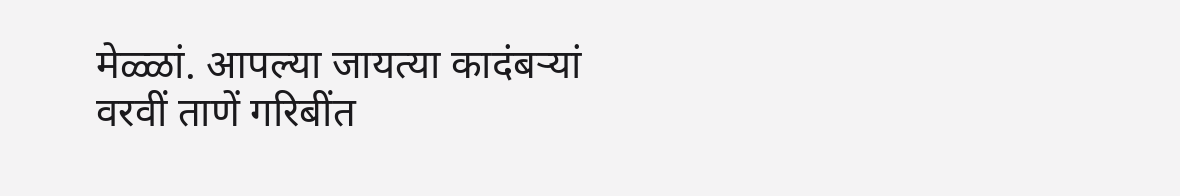मेळ्ळां. आपल्या जायत्या कादंबऱ्यां वरवीं ताणें गरिबींत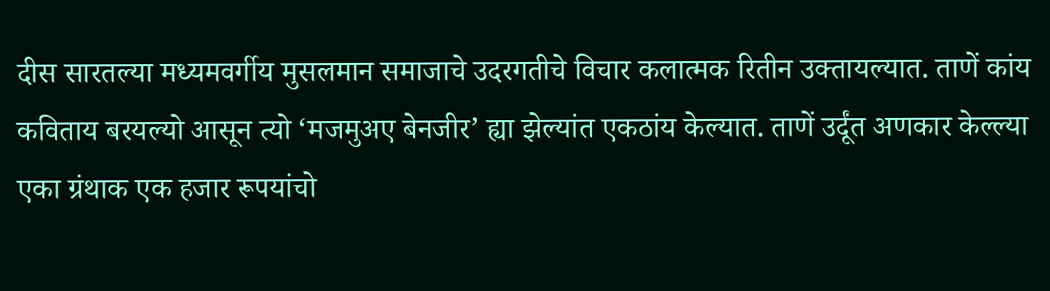दीस सारतल्या मध्यमवर्गीय मुसलमान समाजाचे उदरगतीचे विचार कलात्मक रितीन उक्तायल्यात. ताणें कांय कविताय बरयल्यो आसून त्यो ‘मजमुअए बेनजीर’ ह्या झेल्यांत एकठांय केल्यात. ताणें उर्दूंत अणकार केल्ल्या एका ग्रंथाक एक हजार रूपयांचो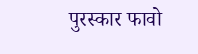पुरस्कार फावो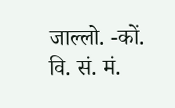जाल्लो. -कों. वि. सं. मं.